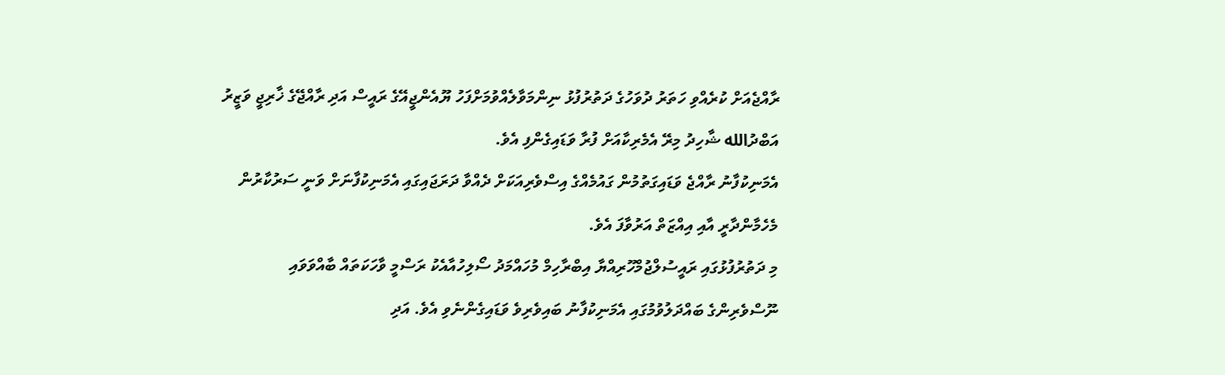ރާއްޖެއަށް ކުރެއްވި ހަތަރު ދުވަހުގެ ދަތުރުފުޅު ނިންމަވާލެއްވުމަށްފަހު ޔޫއެންޖީއޭގެ ރައީސް އަދި ރާއްޖޭގެ ޚާރިޖީ ވަޒީރު އަބްދުالله ޝާހިދު މިރޭ އެމެރިކާއަށް ފުރާ ވަޑައިގެންފި އެވެ.
އެމަނިކުފާނު ރާއްޖެ ވަޑައިގަތުމުން ގައުމެއްގެ އިސްވެރިއަކަށް ދެއްވާ ދަރަޖައިގައި އެމަނިކުފާނަށް ވަނީ ސަރުކާރުން މެހެމާންދާރީ އާއި އިއްޒަތް އަރުވާފަ އެވެ.
މި ދަތުރުފުޅުގައި ރައީސުލްޖުމްހޫރިއްޔާ އިބްރާހިމް މުހައްމަދު ސޯލިހުއާއެކު ރަސްމީ ވާހަކަތައް ބާއްވަވައި ނޫސްވެރިންގެ ބައްދަލުވުމުގައި އެމަނިކުފާނު ބައިވެރިވެ ވަޑައިގެންނެވި އެވެ. އަދި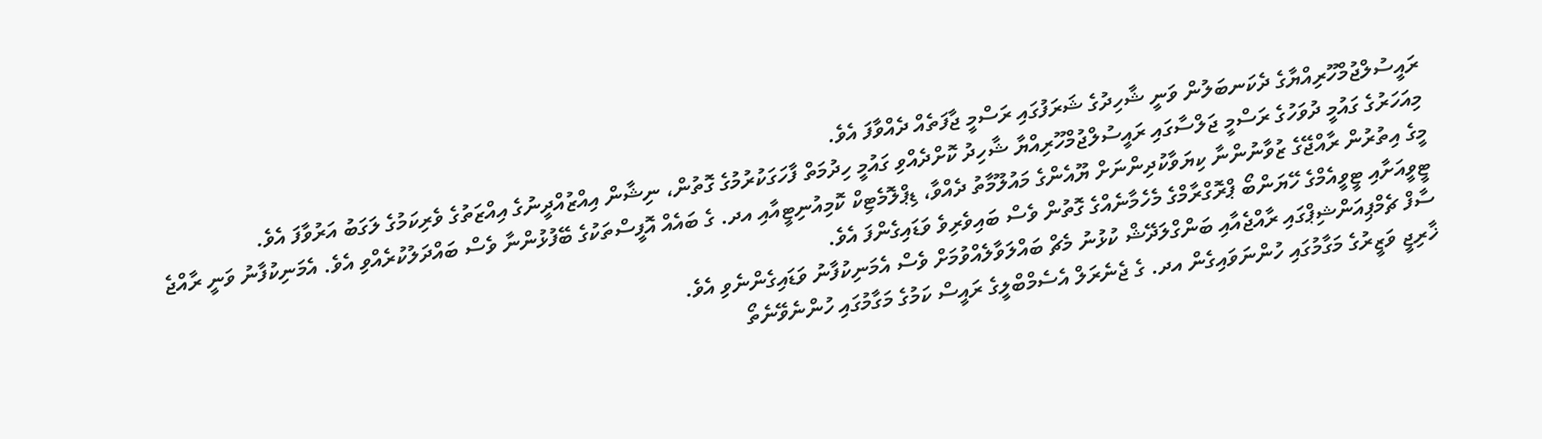ރައީސުލްޖުމްހޫރިއްޔާގެ ދެކަނބަލުން ވަނީ ޝާހިދުގެ ޝަރަފުގައި ރަސްމީ ޖާފަތެއް ދެއްވާފަ އެވެ.
މިއަހަރުގެ ގައުމީ ދުވަހުގެ ރަސްމީ ޖަލްސާގައި ރައީސުލްޖުމްހޫރިއްޔާ ޝާހިދު ކޮށްދެއްވި ގައުމީ ހިދުމަތް ފާހަގަކުރުމުގެ ގޮތުން، ނިޝާން އިއްޒުއްދީނުގެ އިއްޒަތުގެ ވެރިކަމުގެ ލަގަބު އަރުވާފަ އެވެ.
މީގެ އިތުރުން ރާއްޖޭގެ ޒުވާނުންނާ ކިޔަވާކުދިންނަށް ޔޫއެންގެ މައުލޫމާތު ދެއްވާ، ޑިޕްލޮމެޓިކް ކޮމިއުނިޓީއާއި އދ. ގެ ބައެއް އޮފީސްތަކުގެ ބޭފުޅުންނާ ވެސް ބައްދަލުކުރެއްވި އެވެ. އެމަނިކުފާނު ވަނީ ރާއްޖެ ޓީވީއަށާއި ޓީވީއެމްގެ ހޭޔަންބޯ ޕްރޮގްރާމްގެ މެހެމާނެއްގެ ގޮތުން ވެސް ބައިވެރިވެ ވަޑައިގެންފަ އެވެ.
ސާފް ޗެމްޕިއަންޝިޕްގައި ރާއްޖެއާއި ބަންގްލަދޭޝް ކުޅުނު މެޗް ބައްލަވާލެއްވުމަށް ވެސް އެމަނިކުފާނު ވަޑައިގެންނެވި އެވެ.
ޚާރިޖީ ވަޒީރުގެ މަގާމުގައި ހުންނަވައިގެން އދ. ގެ ޖެނެރަލް އެސެމްބްލީގެ ރައީސް ކަމުގެ މަގާމުގައި ހުންނެވޭނެތޯ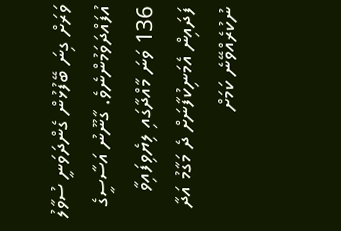ވަރަށް ގިނަ ބޭފުޅުން ގެންދަވަނީ ސުވާލު އުފައްދަވަމުންނެވެ. ގާނޫނު އަސާސީގެ 136 ވަނަ މާއްދާގައި ލިޔެވިފައިވާ ފަދައިން އެމަނިކުފާނަށް ދެ މަގާމު އަދާ ނުކުރެއްވޭނެ ކަމަށް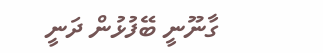ގާނޫނީ ބޭފުޅުން ދަނީ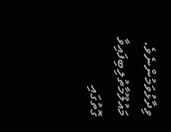ވިދާޅުވަމުންނެވެ.
މައުލޫމާތުލިބިފައިވާ ގޮތުގައި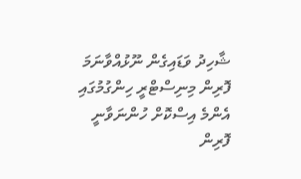ޝާހިދު ވަޑައިގެން ނޫޅުއްވާނަމަ ފޮރިން މިނިސްޓްރީ ހިންގުމުގައި އެންމެ އިސްކޮށް ހުންނަވާނީ ފޮރިން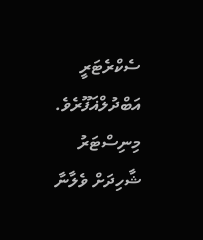ސެކްރެޓަރީ އަބްދުލްޣަފޫރެވެ.
މިނިސްޓަރު ޝާހިދަށް ވެލާނާ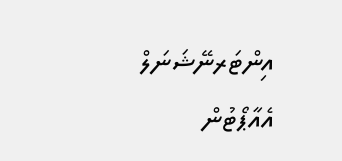އިންޓަރނޭޝަނަލް އެއާޕޯޓުން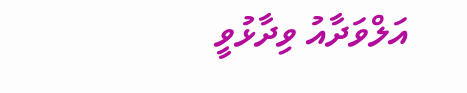އަލްވަދާއު ވިދާޅުވީ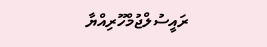ރައީސުލްޖުމްހޫރިއްޔާ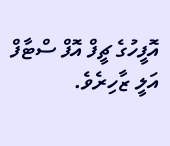އޮފީހުގެ ޗީފް އޮފް ސްޓާފް އަލީ ޒާހިރެވެ.